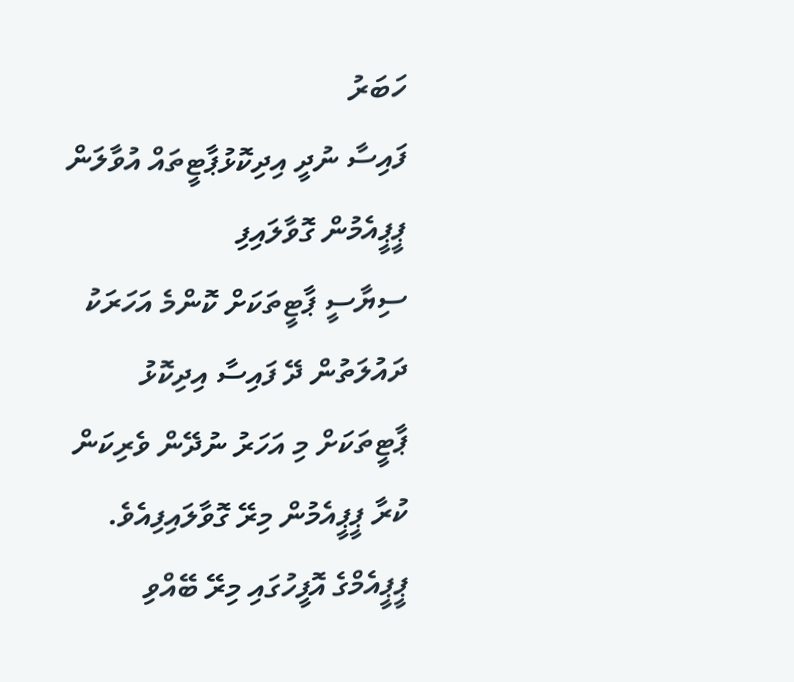ހަބަރު
ފައިސާ ނުދީ އިދިކޮޅުޕާޓީތައް އުވާލަން ޕީޕީއެމުން ގޮވާލައިފި
ސިޔާސީ ޕާޓީތަކަށް ކޮންމެ އަހަރަކު ދައުލަތުން ދޭ ފައިސާ އިދިކޮޅު ޕާޓީތަކަށް މި އަހަރު ނުދޭން ވެރިކަން ކުރާ ޕީޕީއެމުން މިރޭ ގޮވާލައިފިއެވެ.
ޕީޕީއެމްގެ އޮފީހުގައި މިރޭ ބޭއްވި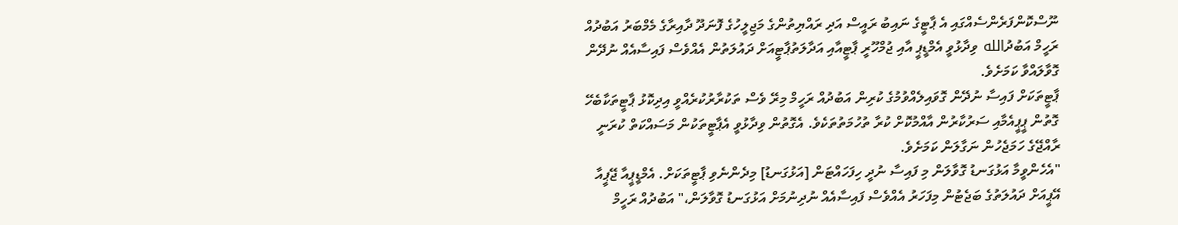ނޫސްކޮންފަރެންސެއްގައި އެ ޕާޓީގެ ނައިބު ރައީސް އަދި ރައްޔިތުންގެ މަޖިލީހުގެ ފޮނަދޫ ދާއިރާގެ މެމްބަރު އަބުދުއް ރަހީމް އަބުދުالله ވިދާޅުވީ އެމްޑީޕީ އާއި ޖުމްހޫރީ ޕާޓީއާއި އަދާލަތުޕާޓީއަށް ދައުލަތުން އެއްވެސް ފައިސާއެއް ނުދޭން ގޮވާލައްވާ ކަމަށެވެ.
ޕާޓީތަކަށް ފައިސާ ނުދޭން ގޮވައިލެއްވުމުގެ ކުރިން އަބުދުއް ރަހީމް މިރޭ ވެސް ތަކުރާރުކުރެއްވީ އިދިކޮޅު ޕާޓީތަކާބެހޭ ގޮތުން ޕީޕީއެމާއި ސަރުކާރުން އާއްމުކޮށް ކުރާ ތުހުމަތުތަކެވެ. އެގޮތުން ވިދާޅުވީ އެޕާޓީތަކުން މަސައްކަތް ކުރަނީ ރާއްޖޭގެ ހަމަޖެހުން ނަގާލަން ކަމަށެވެ.
"އެހެންވީމާ އަޅުގަނޑު ގޮވާލަން މި ފައިސާ ނުދީ ހިފަހައްޓަން [އަޅުގަނޑު] މިދެންނެވި ޕާޓީތަކަށް. އެމްޑީޕީއާ ޖޭޕީއާ އޭޕީއަށް ދައުލަތުގެ ބަޖެޓުން މިފަހަރު އެއްވެސް ފައިސާއެއް ނުދިނުމަށް އަޅުގަނޑު ގޮވާލަން،" އަބުދުއް ރަހީމް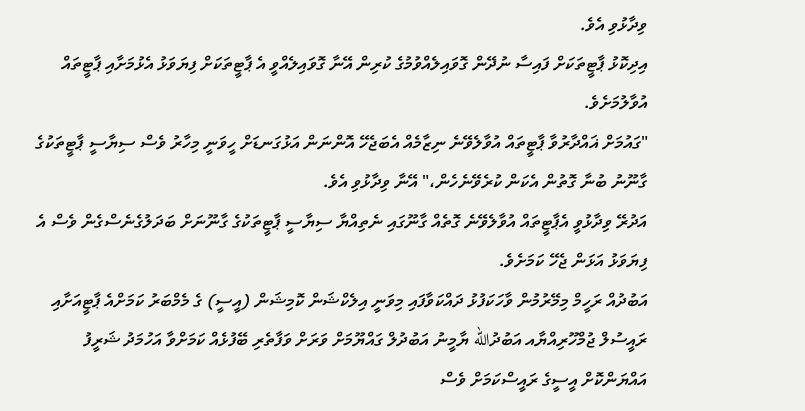ވިދާޅުވި އެވެ.
އިދިކޮޅު ޕާޓީތަކަށް ފައިސާ ނުދޭން ގޮވައިލެއްވުމުގެ ކުރިން އޭނާ ގޮވައިލެއްވީ އެ ޕާޓީތަކަށް ފިޔަވަޅު އެޅުމަށާއި ޕާޓީތައް އުވާލުމަށެވެ.
"ގައުމަށް ޣައްދާރުވާ ޕާޓީތައް އުވާލެވޭނެ ނިޒާމެއް އެބަޖެހޭ އޮންނަން އަޅުގަނޑަށް ހީވަނީ މިހާރު ވެސް ސިޔާސީ ޕާޓީތަކުގެ ގާނޫނު ބުނާ ގޮތުން އެކަން ކުރެވޭނެހެން،" އޭނާ ވިދާޅުވި އެވެ.
އަދުރޭ ވިދާޅުވީ އެޕާޓީތައް އުވާލެވޭނެ ގޮތެއް ގާނޫގައި ނެތިއްޔާ ސިޔާސީ ޕާޓީތަކުގެ ގާނޫނަށް ބަދަލުގެނެސްގެން ވެސް އެ ފިޔަވަޅު އަޅަން ޖެހޭ ކަމަށެވެ.
އަބުދުއް ރަހީމް މިމޭރުމުން ވާހަކަފުޅު ދައްކަވާފައި މިވަނީ އިލެކްޝަން ކޮމިޝަން (އީސީ) ގެ މެމްބަރު ކަމަށްއެ ޕާޓީއަށާއި ރައީސުލް ޖުމްހޫރިއްޔާއ އަބުދުالله ޔާމީނު އަބުދުލް ގައްޔޫމަށް ވަރަށް ވަފާތެރި ބޭފުޅެއް ކަމަށްވާ އަހުމަދު ޝަރީފު އައްޔަންކޮށް އީސީގެ ރައީސްކަމަށް ވެސް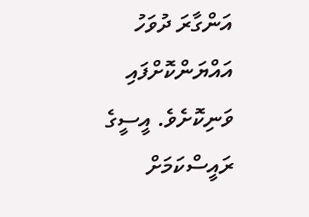އަންގާރަ ދުވަހު އައްޔަންކޮށްފައި ވަނިކޮށެވެ. އީސީގެ ރައީސްކަމަށް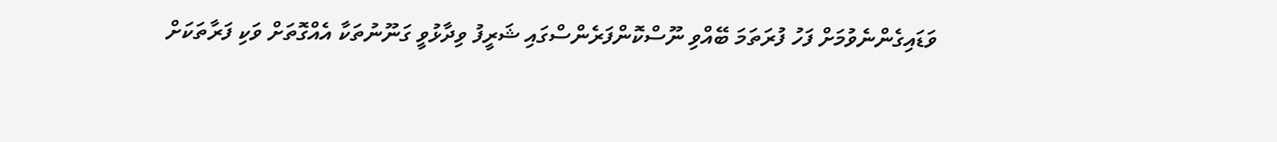ވަޑައިގެންނެވުމަށް ފަހު ފުރަތަމަ ބޭއްވި ނޫސްކޮންފަރެންސްގައި ޝަރީފު ވިދާޅުވީ ގަނޫނުތަކާ އެއްގޮތަށް ވަކި ފަރާތަކަށް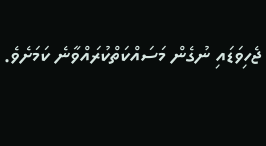ޖެހިވަޑައި ނުގެން މަސައްކަތްކުރައްވާނެ ކަމަށެވެ.